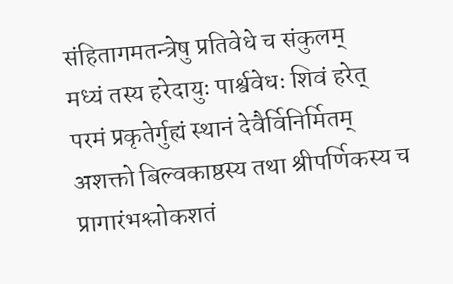संहितागमतन्त्रेषु प्रतिवेधे च संकुलम्
मध्यं तस्य हरेदायुः पार्श्ववेधः शिवं हरेत्
परमं प्रकृतेर्गुह्यं स्थानं देवैर्विनिर्मितम्
अशक्तो बिल्वकाष्ठस्य तथा श्रीपर्णिकस्य च
प्रागारंभश्लोकशतं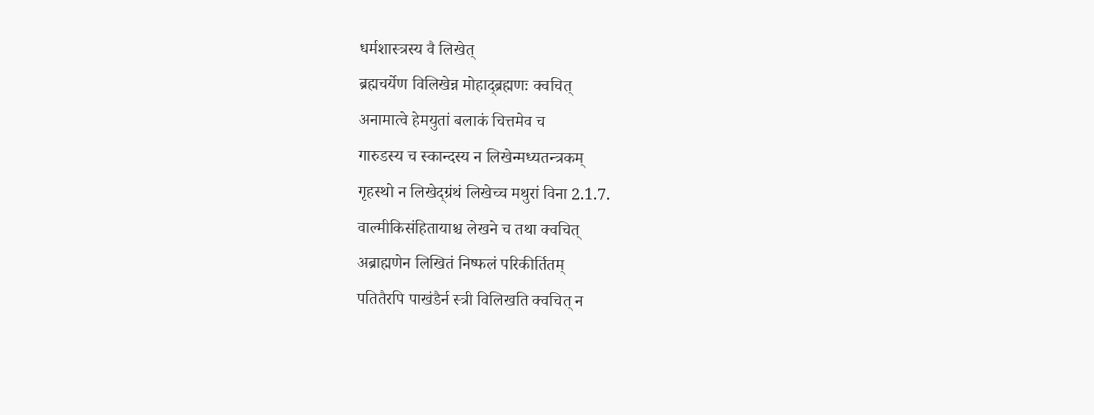धर्मशास्त्रस्य वै लिखेत्
ब्रह्मचर्येण विलिखेन्न मोहाद्ब्रह्मणः क्वचित्
अनामात्वे हेमयुतां बलाकं चित्तमेव च
गारुडस्य च स्कान्दस्य न लिखेन्मध्यतन्त्रकम्
गृहस्थो न लिखेद्ग्रंथं लिखेच्च मथुरां विना 2.1.7.
वाल्मीकिसंहितायाश्च लेखने च तथा क्वचित्
अब्राह्मणेन लिखितं निष्फलं परिकीर्तितम्
पतितैरपि पाखंडैर्न स्त्री विलिखति क्वचित् न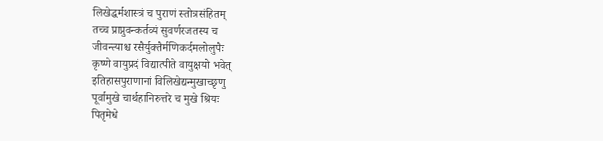लिखेद्धर्मशास्त्रं च पुराणं स्तोत्रसंहितम्
तच्च प्राप्नुवन्कर्तव्यं सुवर्णरजतस्य च
जीवन्त्याश्च रसैर्युक्तैर्मणिकर्दमलोलुपैः
कृष्णे वायुप्रदं विद्यात्पीते वायुक्षयो भवेत्
इतिहासपुराणानां विलिखेद्यन्मुखाच्छृणु
पूर्वामुखे चार्थहानिरुत्तरे च मुखे श्रियः
पितृमेधे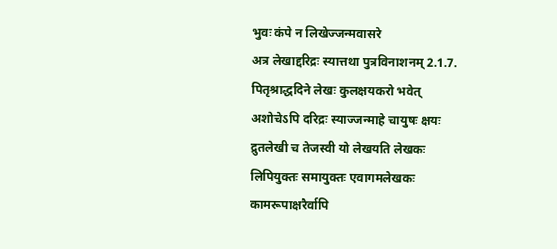भुवः कंपे न लिखेज्जन्मवासरे
अत्र लेखाद्दरिद्रः स्यात्तथा पुत्रविनाशनम् 2.1.7.
पितृश्राद्धदिने लेखः कुलक्षयकरो भवेत्
अशोचेऽपि दरिद्रः स्याज्जन्माहे चायुषः क्षयः
द्रुतलेखी च तेजस्वी यो लेखयति लेखकः
लिपियुक्तः समायुक्तः एवागमलेखकः
कामरूपाक्षरैर्वापि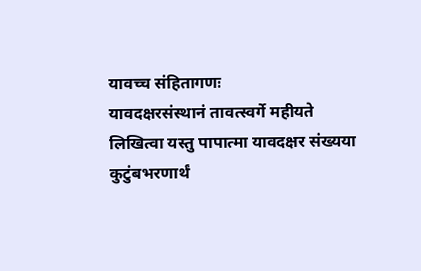यावच्च संहितागणः
यावदक्षरसंस्थानं तावत्स्वर्गे महीयते
लिखित्वा यस्तु पापात्मा यावदक्षर संख्यया
कुटुंबभरणार्थं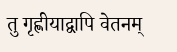तु गृह्णीयाद्वापि वेतनम्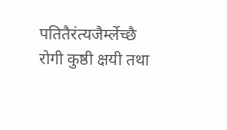पतितैरंत्यजैर्म्लेच्छै रोगी कुष्ठी क्षयी तथा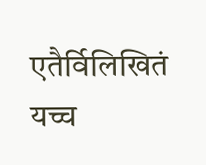एतैर्विलिखितं यच्च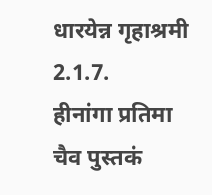धारयेन्न गृहाश्रमी 2.1.7.
हीनांगा प्रतिमा चैव पुस्तकं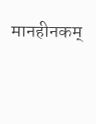मानहीनकम्